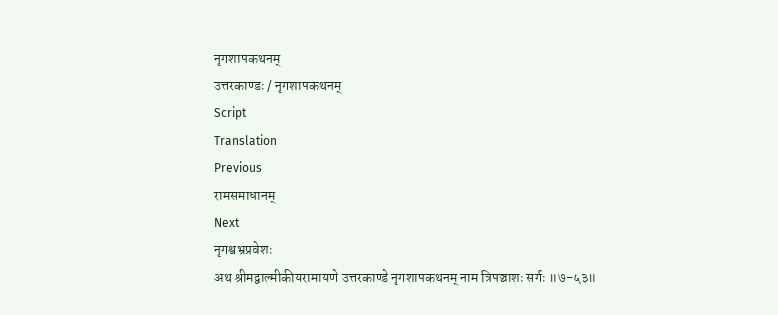नृगशापकथनम्
उत्तरकाण्डः / नृगशापकथनम्
Script
Translation
Previous
रामसमाधानम्
Next
नृगश्वभ्रप्रवेशः
अथ श्रीमद्वाल्मीकीयरामायणे उत्तरकाण्डे नृगशापकथनम् नाम त्रिपञ्चाशः सर्गः ॥७-५३॥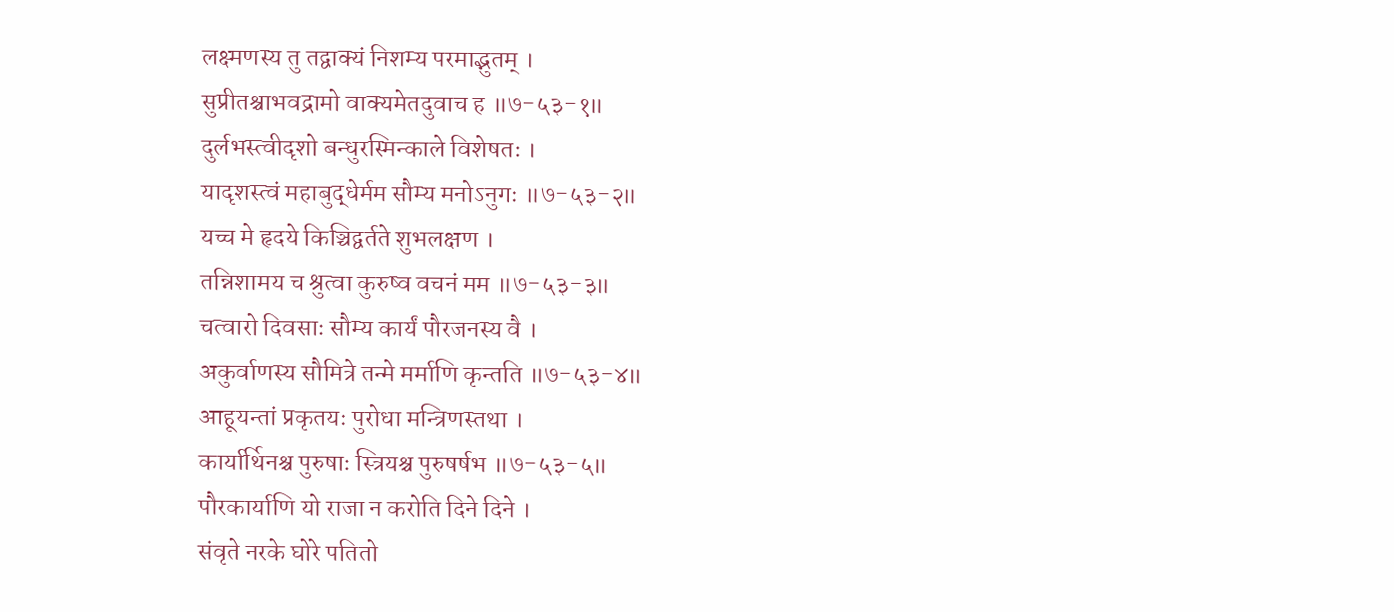लक्ष्मणस्य तु तद्वाक्यं निशम्य परमाद्भुतम् ।
सुप्रीतश्चाभवद्रामो वाक्यमेतदुवाच ह ॥७-५३-१॥
दुर्लभस्त्वीदृशो बन्धुरस्मिन्काले विशेषतः ।
यादृशस्त्वं महाबुद्धेर्मम सौम्य मनोऽनुगः ॥७-५३-२॥
यच्च मे हृदये किञ्चिद्वर्तते शुभलक्षण ।
तन्निशामय च श्रुत्वा कुरुष्व वचनं मम ॥७-५३-३॥
चत्वारो दिवसाः सौम्य कार्यं पौरजनस्य वै ।
अकुर्वाणस्य सौमित्रे तन्मे मर्माणि कृन्तति ॥७-५३-४॥
आहूयन्तां प्रकृतयः पुरोधा मन्त्रिणस्तथा ।
कार्यार्थिनश्च पुरुषाः स्त्रियश्च पुरुषर्षभ ॥७-५३-५॥
पौरकार्याणि यो राजा न करोति दिने दिने ।
संवृते नरके घोरे पतितो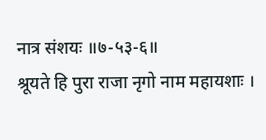नात्र संशयः ॥७-५३-६॥
श्रूयते हि पुरा राजा नृगो नाम महायशाः ।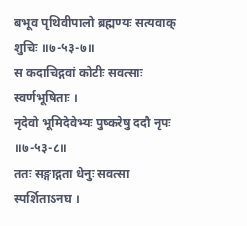बभूव पृथिवीपालो ब्रह्मण्यः सत्यवाक् शुचिः ॥७-५३-७॥
स कदाचिद्गवां कोटीः सवत्साः स्वर्णभूषिताः ।
नृदेवो भूमिदेवेभ्यः पुष्करेषु ददौ नृपः ॥७-५३-८॥
ततः सङ्गाद्गता धेनुः सवत्सा स्पर्शिताऽनघ ।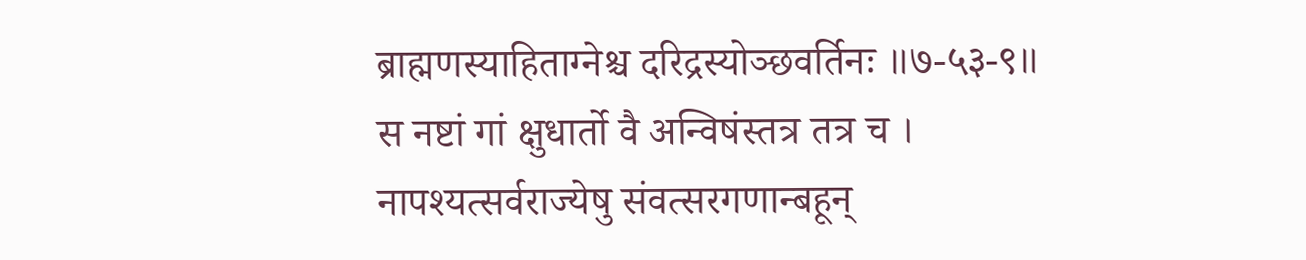ब्राह्मणस्याहिताग्नेश्च दरिद्रस्योञ्छवर्तिनः ॥७-५३-९॥
स नष्टां गां क्षुधार्तो वै अन्विषंस्तत्र तत्र च ।
नापश्यत्सर्वराज्येषु संवत्सरगणान्बहून्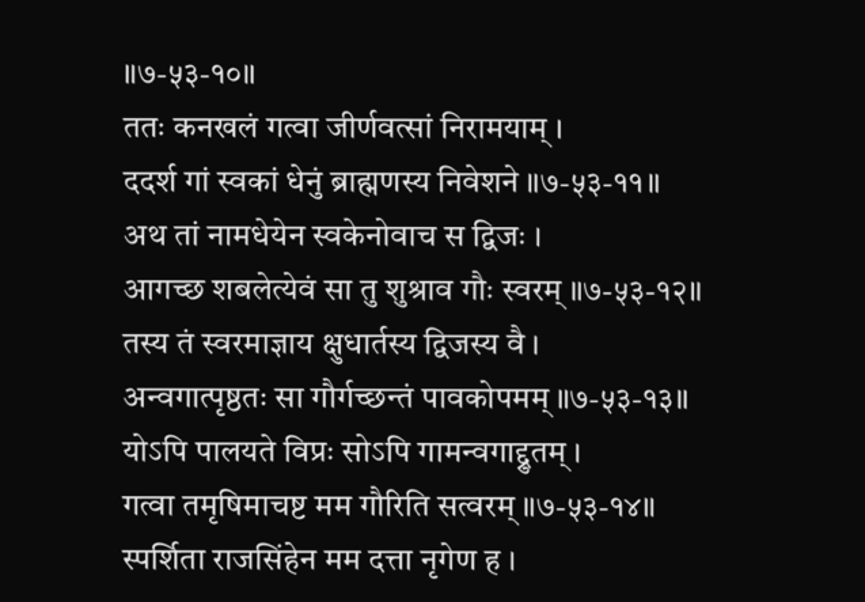॥७-५३-१०॥
ततः कनखलं गत्वा जीर्णवत्सां निरामयाम् ।
ददर्श गां स्वकां धेनुं ब्राह्मणस्य निवेशने ॥७-५३-११॥
अथ तां नामधेयेन स्वकेनोवाच स द्विजः ।
आगच्छ शबलेत्येवं सा तु शुश्राव गौः स्वरम् ॥७-५३-१२॥
तस्य तं स्वरमाज्ञाय क्षुधार्तस्य द्विजस्य वै ।
अन्वगात्पृष्ठतः सा गौर्गच्छन्तं पावकोपमम् ॥७-५३-१३॥
योऽपि पालयते विप्रः सोऽपि गामन्वगाद्द्रुतम् ।
गत्वा तमृषिमाचष्ट मम गौरिति सत्वरम् ॥७-५३-१४॥
स्पर्शिता राजसिंहेन मम दत्ता नृगेण ह ।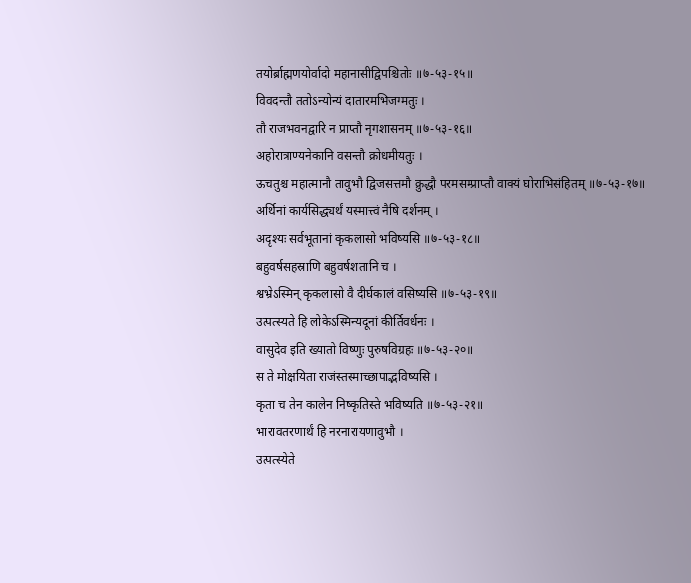तयोर्ब्राह्मणयोर्वादो महानासीद्विपश्चितोः ॥७-५३-१५॥
विवदन्तौ ततोऽन्योन्यं दातारमभिजग्मतुः ।
तौ राजभवनद्वारि न प्राप्तौ नृगशासनम् ॥७-५३-१६॥
अहोरात्राण्यनेकानि वसन्तौ क्रोधमीयतुः ।
ऊचतुश्च महात्मानौ तावुभौ द्विजसत्तमौ क्रुद्धौ परमसम्प्राप्तौ वाक्यं घोराभिसंहितम् ॥७-५३-१७॥
अर्थिनां कार्यसिद्ध्यर्थं यस्मात्त्वं नैषि दर्शनम् ।
अदृश्यः सर्वभूतानां कृकलासो भविष्यसि ॥७-५३-१८॥
बहुवर्षसहस्राणि बहुवर्षशतानि च ।
श्वभ्रेऽस्मिन् कृकलासो वै दीर्घकालं वसिष्यसि ॥७-५३-१९॥
उत्पत्स्यते हि लोकेऽस्मिन्यदूनां कीर्तिवर्धनः ।
वासुदेव इति ख्यातो विष्णुः पुरुषविग्रहः ॥७-५३-२०॥
स ते मोक्षयिता राजंस्तस्माच्छापाद्भविष्यसि ।
कृता च तेन कालेन निष्कृतिस्ते भविष्यति ॥७-५३-२१॥
भारावतरणार्थं हि नरनारायणावुभौ ।
उत्पत्स्येते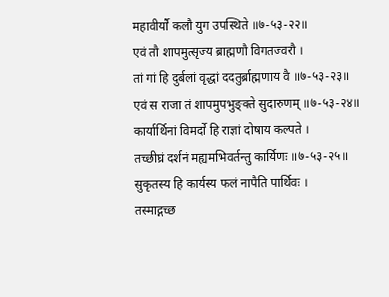महावीर्यौ कलौ युग उपस्थिते ॥७-५३-२२॥
एवं तौ शापमुत्सृज्य ब्राह्मणौ विगतज्वरौ ।
तां गां हि दुर्बलां वृद्धां ददतुर्ब्राह्मणाय वै ॥७-५३-२३॥
एवं स राजा तं शापमुपभुङ्क्ते सुदारुणम् ॥७-५३-२४॥
कार्यार्थिनां विमर्दो हि राज्ञां दोषाय कल्पते ।
तच्छीघ्रं दर्शनं मह्यमभिवर्तन्तु कार्यिणः ॥७-५३-२५॥
सुकृतस्य हि कार्यस्य फलं नापैति पार्थिवः ।
तस्माद्गच्छ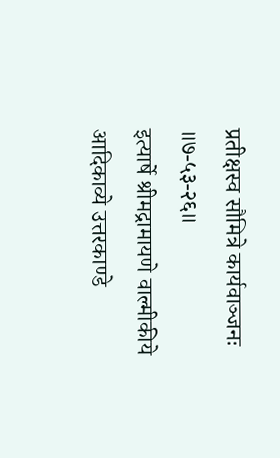प्रतीक्षस्व सौमित्रे कार्यवाञ्जनः ॥७-५३-२६॥
इत्यार्षे श्रीमद्रामायणे वाल्मीकीये आदिकाव्ये उत्तरकाण्डे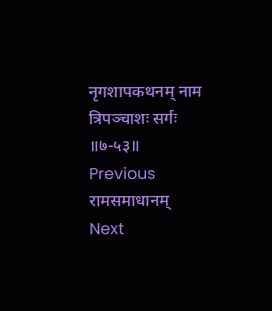नृगशापकथनम् नाम त्रिपञ्चाशः सर्गः ॥७-५३॥
Previous
रामसमाधानम्
Next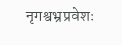नृगश्वभ्रप्रवेशः